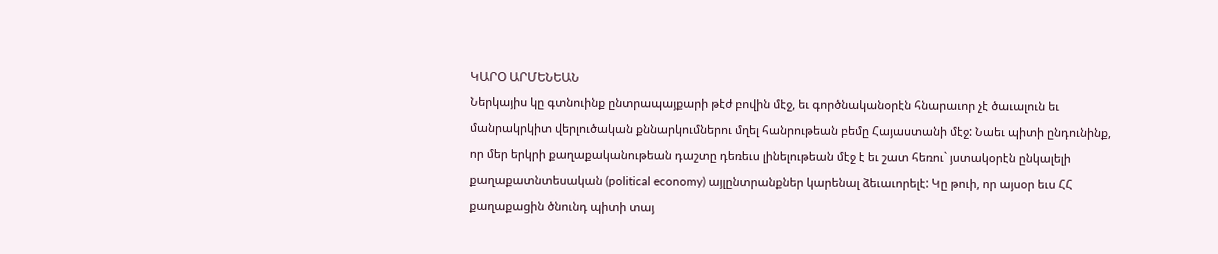ԿԱՐՕ ԱՐՄԵՆԵԱՆ
Ներկայիս կը գտնուինք ընտրապայքարի թէժ բովին մէջ, եւ գործնականօրէն հնարաւոր չէ ծաւալուն եւ մանրակրկիտ վերլուծական քննարկումներու մղել հանրութեան բեմը Հայաստանի մէջ: Նաեւ պիտի ընդունինք, որ մեր երկրի քաղաքականութեան դաշտը դեռեւս լինելութեան մէջ է եւ շատ հեռու` յստակօրէն ընկալելի քաղաքատնտեսական (political economy) այլընտրանքներ կարենալ ձեւաւորելէ: Կը թուի, որ այսօր եւս ՀՀ քաղաքացին ծնունդ պիտի տայ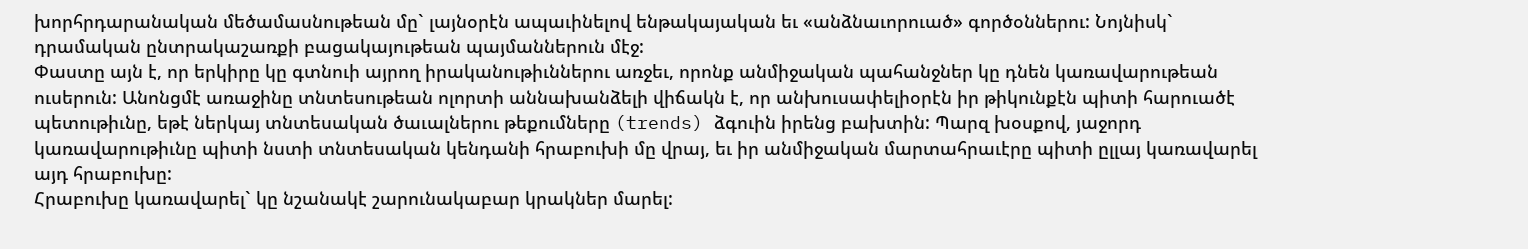խորհրդարանական մեծամասնութեան մը` լայնօրէն ապաւինելով ենթակայական եւ «անձնաւորուած» գործօններու: Նոյնիսկ` դրամական ընտրակաշառքի բացակայութեան պայմաններուն մէջ:
Փաստը այն է, որ երկիրը կը գտնուի այրող իրականութիւններու առջեւ, որոնք անմիջական պահանջներ կը դնեն կառավարութեան ուսերուն: Անոնցմէ առաջինը տնտեսութեան ոլորտի աննախանձելի վիճակն է, որ անխուսափելիօրէն իր թիկունքէն պիտի հարուածէ պետութիւնը, եթէ ներկայ տնտեսական ծաւալներու թեքումները (trends) ձգուին իրենց բախտին: Պարզ խօսքով, յաջորդ կառավարութիւնը պիտի նստի տնտեսական կենդանի հրաբուխի մը վրայ, եւ իր անմիջական մարտահրաւէրը պիտի ըլլայ կառավարել այդ հրաբուխը:
Հրաբուխը կառավարել` կը նշանակէ շարունակաբար կրակներ մարել: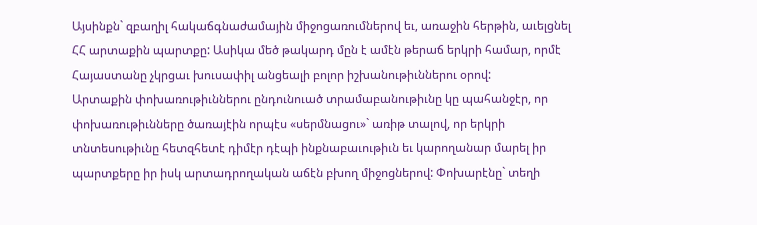Այսինքն` զբաղիլ հակաճգնաժամային միջոցառումներով եւ, առաջին հերթին, աւելցնել ՀՀ արտաքին պարտքը: Ասիկա մեծ թակարդ մըն է ամէն թերաճ երկրի համար, որմէ Հայաստանը չկրցաւ խուսափիլ անցեալի բոլոր իշխանութիւններու օրով:
Արտաքին փոխառութիւններու ընդունուած տրամաբանութիւնը կը պահանջէր, որ փոխառութիւնները ծառայէին որպէս «սերմնացու»` առիթ տալով, որ երկրի տնտեսութիւնը հետզհետէ դիմէր դէպի ինքնաբաւութիւն եւ կարողանար մարել իր պարտքերը իր իսկ արտադրողական աճէն բխող միջոցներով: Փոխարէնը` տեղի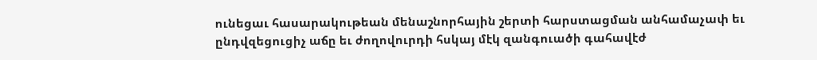ունեցաւ հասարակութեան մենաշնորհային շերտի հարստացման անհամաչափ եւ ընդվզեցուցիչ աճը եւ ժողովուրդի հսկայ մէկ զանգուածի գահավէժ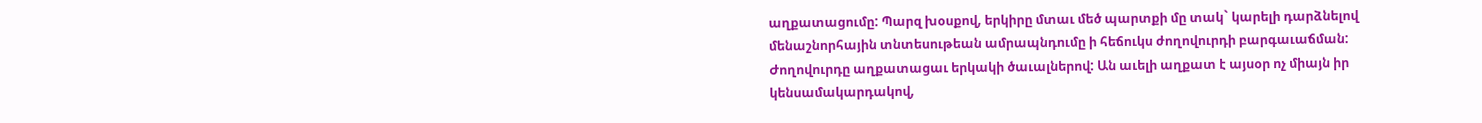աղքատացումը: Պարզ խօսքով, երկիրը մտաւ մեծ պարտքի մը տակ` կարելի դարձնելով մենաշնորհային տնտեսութեան ամրապնդումը ի հեճուկս ժողովուրդի բարգաւաճման: Ժողովուրդը աղքատացաւ երկակի ծաւալներով: Ան աւելի աղքատ է այսօր ոչ միայն իր կենսամակարդակով,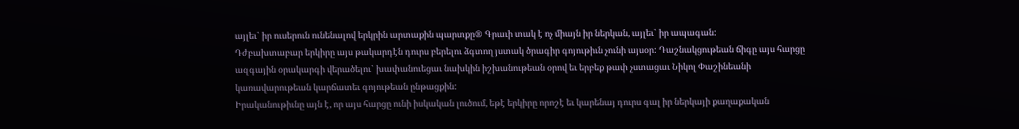այլեւ` իր ուսերուն ունենալով երկրին արտաքին պարտքը® Գրաւի տակ է ոչ միայն իր ներկան, այլեւ` իր ապագան:
Դժբախտաբար երկիրը այս թակարդէն դուրս բերելու ձգտող յստակ ծրագիր գոյութիւն չունի այսօր: Դաշնակցութեան ճիգը այս հարցը ազգային օրակարգի վերածելու` խափանուեցաւ նախկին իշխանութեան օրով եւ երբեք թափ չստացաւ Նիկոլ Փաշինեանի կառավարութեան կարճատեւ գոյութեան ընթացքին:
Իրականութիւնը այն է, որ այս հարցը ունի իսկական լուծում, եթէ երկիրը որոշէ եւ կարենայ դուրս գալ իր ներկայի քաղաքական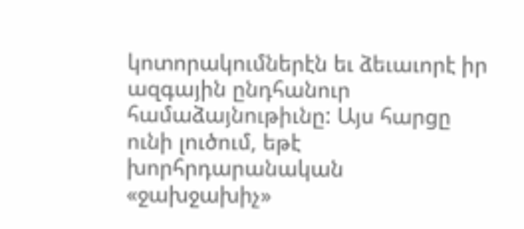կոտորակումներէն եւ ձեւաւորէ իր ազգային ընդհանուր համաձայնութիւնը: Այս հարցը ունի լուծում, եթէ խորհրդարանական «ջախջախիչ»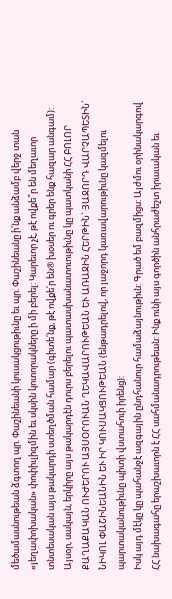մեծամասնութեան ձգտող պր. Փաշինեանի կուսակցութիւնը եւ պր. Փաշինեանը ի՛նք անձամբ վերջ տան «յեղափոխական» փոփիւլիզմին եւ սկսին կոտորակները ի մի բերել: Կարեւոր չէ, թէ ովքե՞ր են մեղաւոր տնտեսական այս թակարդի ստեղծման համար (գիտե՛նք, թէ ովքե՛ր են® խօսեր ու գրեր ենք հազար անգամ): Այսօր, սակայն, երկիրը այս թակարդէն դուրս բերելու պատասխանատուութիւնը կը պատկանի ՀՀ ԲՈԼՈՐ ՔԱՂԱՔԱԿԱՆ ՈՒԺԵՐՈՒ ԱՅՍՕՐՈՒԱՆ ՂԵԿԱՎԱՐՈՒԹԵԱՆ ԵՒ ԱՌԱՋԻՆ ՀԵՐԹԻՆ` ՅԱՋՈՐԴ ՎԱՐՉԱՊԵՏԻՆ` ՆԻԿՈԼ ՓԱՇԻՆԵԱՆԻՆ ԵՒ ԻՐ ԿՈՒՍԱԿՑՈՒԹԵԱՆ (ենթադրելով, որ յաջորդ կառավարութիւնը կազմելու պարտականութիւնը պիտի վստահուի իրենց):
Իսկ այդ մէկը կը պահանջէ ազգային ընդհանուր համաձայնութիւն: Գրած եմ բազմիցս: Այժմու օրինակարգով ՀՀ նախագահը երաշխաւորն է ՀՀ սահմանադրութեան: Ինք ունի այս գործին անհրաժեշտ իրաւական եւ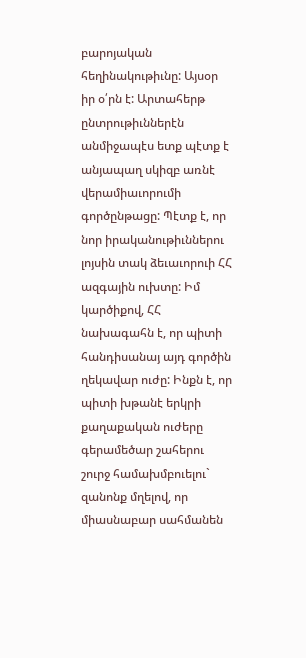բարոյական հեղինակութիւնը: Այսօր իր օ՛րն է: Արտահերթ ընտրութիւններէն անմիջապէս ետք պէտք է անյապաղ սկիզբ առնէ վերամիաւորումի գործընթացը: Պէտք է, որ նոր իրականութիւններու լոյսին տակ ձեւաւորուի ՀՀ ազգային ուխտը: Իմ կարծիքով, ՀՀ նախագահն է, որ պիտի հանդիսանայ այդ գործին ղեկավար ուժը: Ինքն է, որ պիտի խթանէ երկրի քաղաքական ուժերը գերամեծար շահերու շուրջ համախմբուելու` զանոնք մղելով, որ միասնաբար սահմանեն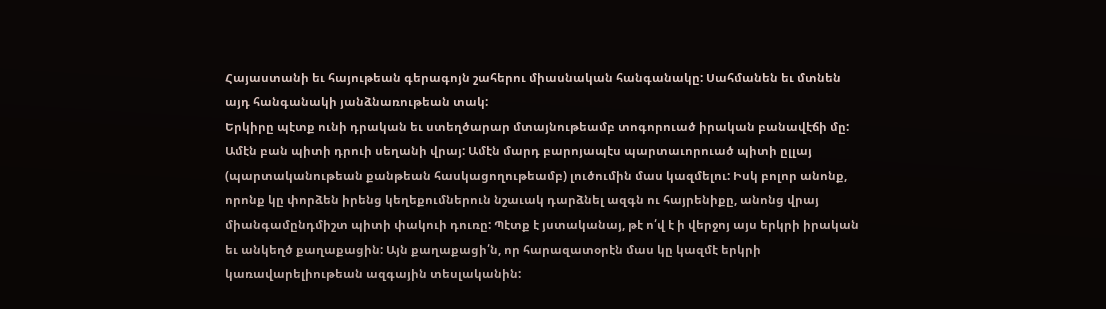Հայաստանի եւ հայութեան գերագոյն շահերու միասնական հանգանակը: Սահմանեն եւ մտնեն այդ հանգանակի յանձնառութեան տակ:
Երկիրը պէտք ունի դրական եւ ստեղծարար մտայնութեամբ տոգորուած իրական բանավէճի մը: Ամէն բան պիտի դրուի սեղանի վրայ: Ամէն մարդ բարոյապէս պարտաւորուած պիտի ըլլայ (պարտականութեան քանթեան հասկացողութեամբ) լուծումին մաս կազմելու: Իսկ բոլոր անոնք, որոնք կը փորձեն իրենց կեղեքումներուն նշաւակ դարձնել ազգն ու հայրենիքը, անոնց վրայ միանգամընդմիշտ պիտի փակուի դուռը: Պէտք է յստականայ, թէ ո՛վ է ի վերջոյ այս երկրի իրական եւ անկեղծ քաղաքացին: Այն քաղաքացի՛ն, որ հարազատօրէն մաս կը կազմէ երկրի կառավարելիութեան ազգային տեսլականին: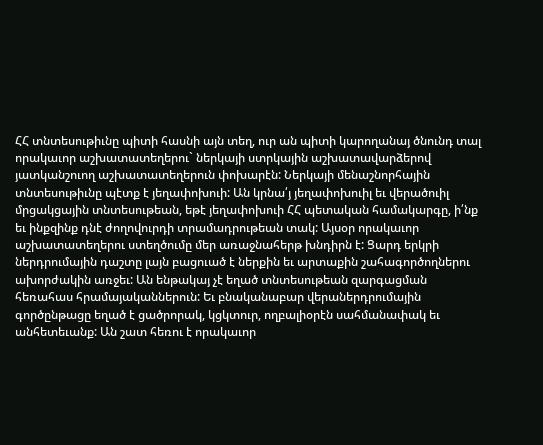ՀՀ տնտեսութիւնը պիտի հասնի այն տեղ, ուր ան պիտի կարողանայ ծնունդ տալ որակաւոր աշխատատեղերու` ներկայի ստրկային աշխատավարձերով յատկանշուող աշխատատեղերուն փոխարէն: Ներկայի մենաշնորհային տնտեսութիւնը պէտք է յեղափոխուի: Ան կրնա՛յ յեղափոխուիլ եւ վերածուիլ մրցակցային տնտեսութեան, եթէ յեղափոխուի ՀՀ պետական համակարգը, ի՛նք եւ ինքզինք դնէ ժողովուրդի տրամադրութեան տակ: Այսօր որակաւոր աշխատատեղերու ստեղծումը մեր առաջնահերթ խնդիրն է: Ցարդ երկրի ներդրումային դաշտը լայն բացուած է ներքին եւ արտաքին շահագործողներու ախորժակին առջեւ: Ան ենթակայ չէ եղած տնտեսութեան զարգացման հեռահաս հրամայականներուն: Եւ բնականաբար վերաներդրումային գործընթացը եղած է ցածրորակ, կցկտուր, ողբալիօրէն սահմանափակ եւ անհետեւանք: Ան շատ հեռու է որակաւոր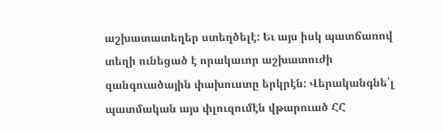աշխատատեղեր ստեղծելէ: Եւ այս իսկ պատճառով տեղի ունեցած է որակաւոր աշխատուժի զանգուածային փախուստը երկրէն: Վերականգնե՛լ պատմական այս փլուզումէն վթարուած ՀՀ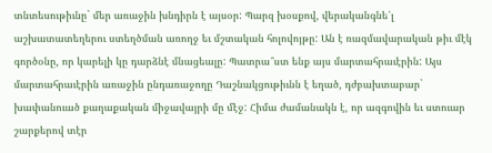տնտեսութիւնը` մեր առաջին խնդիրն է այսօր: Պարզ խօսքով, վերականգնե՛լ աշխատատեղերու ստեղծման առողջ եւ մշտական հոլովոյթը: Ան է ռազմավարական թիւ մէկ գործօնը, որ կարելի կը դարձնէ մնացեալը: Պատրա՞ստ ենք այս մարտահրաւէրին: Այս մարտահրաւէրին առաջին ընդառաջողը Դաշնակցութիւնն է եղած, դժբախտաբար` խափանուած քաղաքական միջավայրի մը մէջ: Հիմա ժամանակն է, որ ազգովին եւ ստուար շարքերով տէր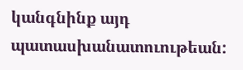կանգնինք այդ պատասխանատուութեան: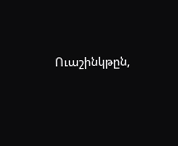Ուաշինկթըն,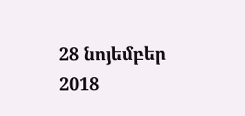28 նոյեմբեր 2018